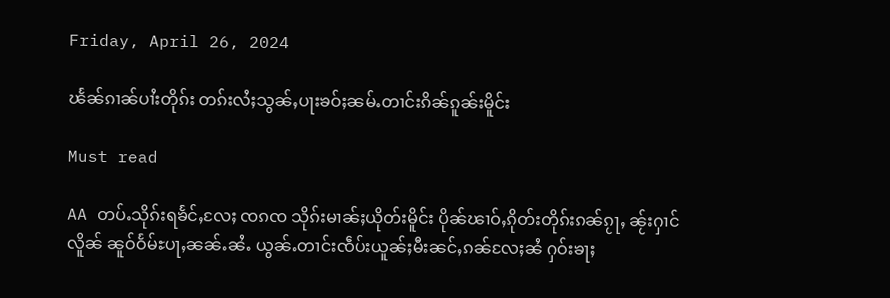Friday, April 26, 2024

ၽႅၼ်ၵၢၼ်ပၢႆးတိုၵ်း တၵ်းလႆႈသွၼ်ႇပႃးၶဝ်ႈၼမ်ႉတၢင်းၵိၼ်ၵူၼ်းမိူင်း

Must read

AA တပ်ႉသိုၵ်းရၶႅင်ႇလႄႈ ၸၵၸ သိုၵ်းမၢၼ်ႈယိုတ်းမိူင်း ပိုၼ်ၽၢဝ်ႇၵိုတ်းတိုၵ်းၵၼ်ၵႂႃႇ ၼႂ်းႁၢင်လိူၼ် ၼူဝ်ဝႅမ်ႊပႃႇၼၼ်ႉၼႆႉ ယွၼ်ႉတၢင်းၸဵပ်းယူၼ်ႈမီးၼင်ႇၵၼ်လႄႈၼႆ ႁဝ်းၶႃႈ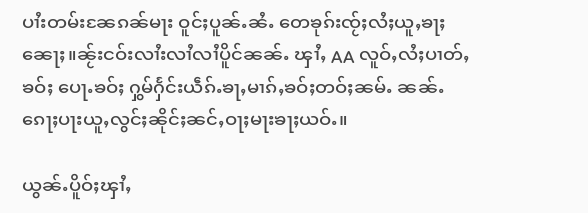ပၢႆးတမ်းၼႄၵၼ်မႃး ဝူင်ႈပူၼ်ႉၼႆႉ တေၶုၵ်းၸႂ်ႈလႆႈယူႇၶႃႈၼေႃႈ။ၼႂ်းငဝ်းလၢႆးလၢႆလၢႆပိူင်ၼၼ်ႉ ၾၢႆႇ AA လူဝ်ႇလႆႈပၢတ်ႇၶဝ်ႈ ပေႃႉၶဝ်ႈ ႁွမ်ႁႅင်းယဵၵ်ႉၶႃႇမၢၵ်ႇၶဝ်ႈတဝ်ႈၼမ်ႉ ၼၼ်ႉၵေႃႈပႃးယူႇလွင်ႈၼိုင်ႈၼင်ႇဝႃႈမႃးၶႃႈယဝ်ႉ။

ယွၼ်ႉပိူဝ်ႈၾၢႆႇ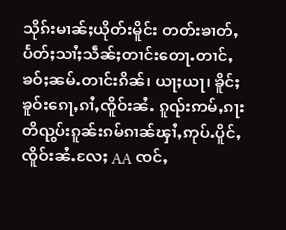သိုၵ်းမၢၼ်ႈယိုတ်းမိူင်း တတ်းၶၢတ်ႇပႅတ်ႈသၢႆႈသဵၼ်ႈတၢင်းတေႃႉတၢင်ႇၶဝ်ႈၼမ်ႉတၢင်းၵိၼ်၊ ယႃႈယႃ၊ ၶိူင်ႈၶူဝ်းၵေႃႇၵၢႆႇၸိူဝ်းၼႆႉ ၵူၺ်းဢမ်ႇၵႃး တိၺွပ်းၵူၼ်းၵမ်ၵၢၼ်ၾၢႆႇဢုပ်ႉပိူင်ႇၸိူဝ်းၼႆႉလႄႈ AA ၸင်ႇ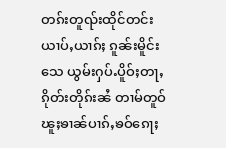တၵ်းတူၺ်းထိုင်တင်းယၢပ်ႇယၢၵ်ႈ ၵူၼ်းမိူင်းသေ ယွမ်းႁပ်ႉပိူဝ်ႈတႃႇၵိုတ်းတိုၵ်းၼႆ တၢမ်တူဝ်ၽူႈၶၢၼ်ပၢၵ်ႇၶဝ်ၵေႃႈ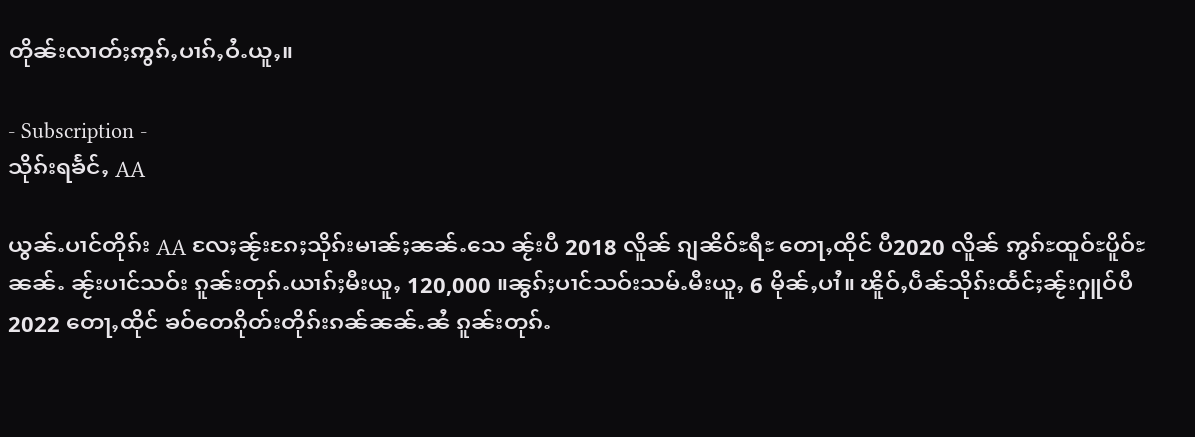တိုၼ်းလၢတ်ႈဢွၵ်ႇပၢၵ်ႇဝႆႉယူႇ။

- Subscription -
သိုၵ်းရၶႅင်ႇ AA

ယွၼ်ႉပၢင်တိုၵ်း AA လႄႈၼႂ်းၵႄႈသိုၵ်းမၢၼ်ႈၼၼ်ႉသေ ၼႂ်းပီ 2018 လိူၼ် ၵျၼိဝ်ႊရီႊ တေႃႇထိုင် ပီ2020 လိူၼ် ဢွၵ်ႊထူဝ်ႊပိူဝ်ႊၼၼ်ႉ ၼႂ်းပၢင်သဝ်း ၵူၼ်းတုၵ်ႉယၢၵ်ႈမီးယူႇ 120,000 ။ၼွၵ်ႈပၢင်သဝ်းသမ်ႉမီးယူႇ 6 မိုၼ်ႇပၢႆ။ ၽိူဝ်ႇပဵၼ်သိုၵ်းထႅင်ႈၼႂ်းႁူဝ်ပီ 2022 တေႃႇထိုင် ၶဝ်တေၵိုတ်းတိုၵ်းၵၼ်ၼၼ်ႉၼႆ ၵူၼ်းတုၵ်ႉ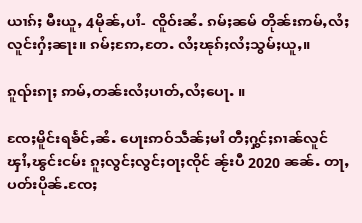ယၢၵ်ႈ မီးယူႇ 4မိုၼ်ႇပၢႆ-  ၸိူဝ်းၼႆႉ ၵမ်ႈၼမ် တိုၼ်းဢမ်ႇလႆႈလူင်းႁႆႈၼႃး။ ၵမ်ႈဢႄႇတႄႉ လႆႈၽုၵ်ႈလႆႈသွမ်ႈယူႇ။

ၵူၺ်းၵႃႈ ဢမ်ႇတၼ်းလႆႈပၢတ်ႇလႆႈပေႃႉ ။

ၸႄႈမိူင်းရၶႅင်ႇၼႆႉ ပေႃးဢဝ်သဵၼ်ႈမၢႆ တီႈႁွင်ႈၵၢၼ်လူင်ၾၢႆႇၽွင်းငမ်း ၵူႈလွင်ႈလွင်ႈဝႃႈၸိုင် ၼႂ်းပီ 2020 ၼၼ်ႉ တႃႇပတ်းပိုၼ်ႉၸႄႈ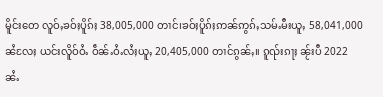မိူင်းတေ လူဝ်ႇၶဝ်ႈပိူၵ်ႈ 38,005,000 တၢင်၊ၶဝ်ႈပိူၵ်ႈဢၼ်ဢွၵ်ႇသမ်ႉမီးယူႇ 58,041,000 ၼႆလႄႈ ယင်းလိူဝ်ဝႆႉ ဝဵၼ်ႉဝႆႉလႆႈယူႇ 20,405,000 တၢင်ၵွၼ်ႇ။ ၵူၺ်းၵႃႈ ၼႂ်းပီ 2022 ၼႆႉ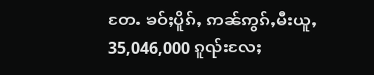တႄႉ ၶဝ်ႈပိူၵ်ႇ ဢၼ်ဢွၵ်ႇမီးယူႇ 35,046,000 ၵူၺ်းလႄႈ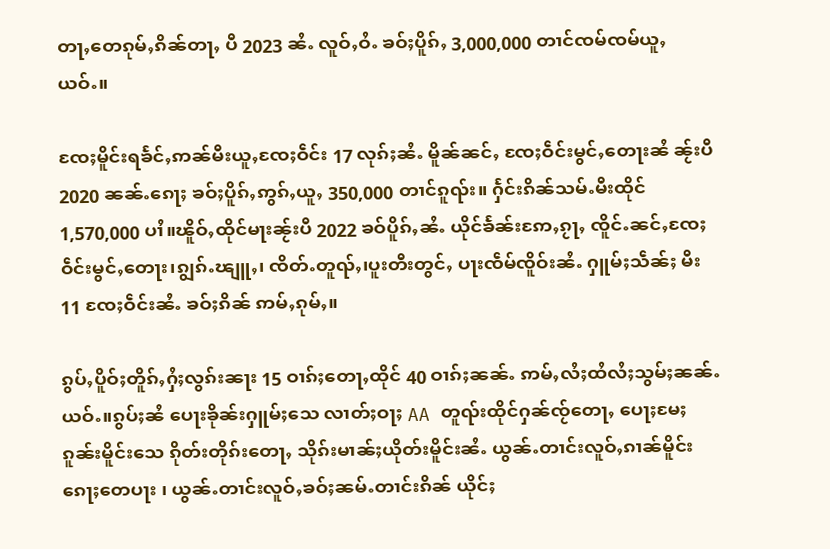တႃႇတေၵုမ်ႇၵိၼ်တႃႇ ပီ 2023 ၼႆႉ လူဝ်ႇဝႆႉ ၶဝ်ႈပိူၵ်ႇ 3,000,000 တၢင်ၸမ်ၸမ်ယူႇယဝ်ႉ။

ၸႄႈမိူင်းရၶႅင်ႇဢၼ်မီးယူႇၸႄႈဝဵင်း 17 လုၵ်ႈၼႆႉ မိူၼ်ၼင်ႇ ၸႄႈဝဵင်းမွင်ႇတေႃးၼႆ ၼႂ်းပီ 2020 ၼၼ်ႉၵေႃႈ ၶဝ်ႈပိူၵ်ႇဢွၵ်ႇယူႇ 350,000 တၢင်ၵူၺ်း။ ႁႅင်းၵိၼ်သမ်ႉမီးထိုင် 1,570,000 ပၢႆ။ၽိူဝ်ႇထိုင်မႃးၼႂ်းပီ 2022 ၶဝ်ပိူၵ်ႇၼႆႉ ယိုင်ၶႅၼ်းဢႄႇၵႂႃႇ ၸိူင်ႉၼင်ႇၸႄႈဝဵင်းမွင်ႇတေႃး၊ၵျွၵ်ႉၽျူႇ၊ ၸိတ်ႉတူၺ်ႇ၊ပူးတီးတွင်ႇ ပႃးၸဵမ်ၸိူဝ်းၼႆႉ ႁူမ်ႈသဵၼ်ႈ မီး 11 ၸႄႈဝဵင်းၼႆႉ ၶဝ်ႈၵိၼ် ဢမ်ႇၵုမ်ႇ။

ၵွပ်ႇပိူဝ်ႈတိူၵ်ႇႁႆႈလွၵ်းၼႃး 15 ဝၢၵ်ႈတေႃႇထိုင် 40 ဝၢၵ်ႈၼၼ်ႉ ဢမ်ႇလႆႈထႆလႆႈသွမ်ႈၼၼ်ႉယဝ်ႉ။ၵွပ်ႈၼႆ ပေႃးၶိုၼ်းႁူမ်ႈသေ လၢတ်ႈဝႃႈ AA တူၺ်းထိုင်ႁၼ်ၸႂ်တေႃႇ ပေႃႈမႄႈၵူၼ်းမိူင်းသေ ၵိုတ်းတိုၵ်းတေႃႇ သိုၵ်းမၢၼ်ႈယိုတ်းမိူင်းၼႆႉ ယွၼ်ႉတၢင်းလူဝ်ႇၵၢၼ်မိူင်းၵေႃႈတေပႃး ၊ ယွၼ်ႉတၢင်းလူဝ်ႇၶဝ်ႈၼမ်ႉတၢင်းၵိၼ် ယိုင်ႈ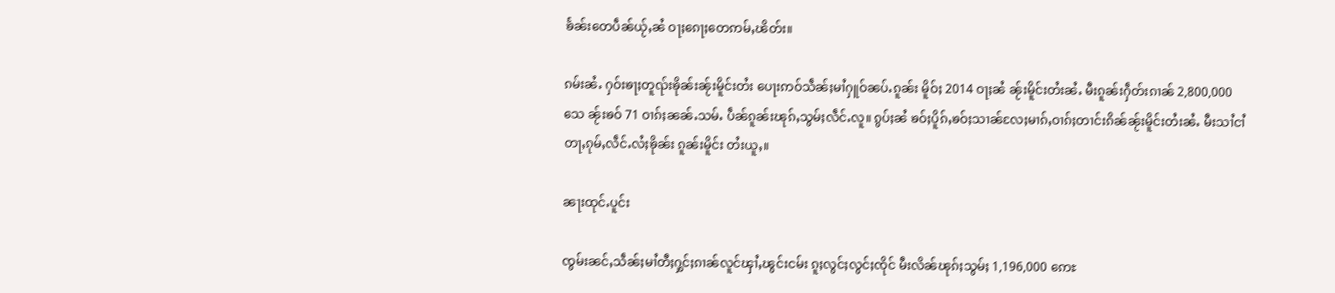ၶႅၼ်းတေပဵၼ်ယႂ်ႇၼႆ ဝႃႈၵေႃႈတေဢမ်ႇၽိတ်း။

ၵမ်းၼႆႉ ႁဝ်းၶႃႈတူၺ်းၶိုၼ်းၼႂ်းမိူင်းတႆး ပေႃးဢဝ်သဵၼ်ႈမၢႆႁူဝ်ၼပ်ႉၵူၼ်း မိူဝ်ႈ 2014 ဝႃႈၼႆ ၼႂ်းမိူင်းတႆးၼႆႉ မီးၵူၼ်းႁဵတ်းၵၢၼ် 2,800,000 သေ ၼႂ်းၶဝ် 71 ဝၢၵ်ႈၼၼ်ႉသမ်ႉ ပဵၼ်ၵူၼ်းၽုၵ်ႇသွမ်ႈလဵင်ႉလူ။ ၵွပ်ႈၼႆ ၶဝ်ႈပိူၵ်ႇၶဝ်ႈသၢၼ်လႄႈမၢၵ်ႇဝၢၵ်ႈတၢင်းၵိၼ်ၼႂ်းမိူင်းတႆးၼႆႉ မီးသၢႆငၢႆတႃႇၵုမ်ႇလဵင်ႉလႆႈၶိုၼ်း ၵူၼ်းမိူင်း တႆးယူႇ။

ၼႃးထုင်ႉပူင်း

ၸွမ်းၼင်ႇသဵၼ်ႈမၢႆတီႈႁွင်ႈၵၢၼ်လူင်ၾၢႆႇၽွင်းငမ်း ၵူႈလွင်ႈလွင်ႈၸိုင် မီးလိၼ်ၽုၵ်ႈသွမ်ႈ 1,196,000 ဢေႊ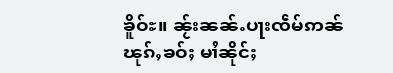ၶိူဝ်ႊ။ ၼႂ်းၼၼ်ႉပႃးၸဵမ်ဢၼ် ၽုၵ်ႇၶဝ်ႈ မၢႆၼိုင်ႈ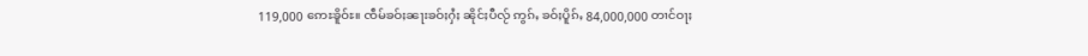119,000 ဢေႊၶိူဝ်ႊ။ ၸဵမ်ၶဝ်ႈၼႃးၶဝ်ႈႁႆႈ ၼိုင်ႈပီလႂ် ဢွၵ်ႇ ၶဝ်ႈပိူၵ်ႇ 84,000,000 တၢင်ဝႃႈ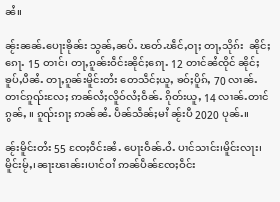ၼႆ။

ၼႂ်းၼၼ်ႉပေႃးၶိုၼ်း သွၼ်ႇၼပ်ႉ ၽတ်ႉၽဵင်ႇဝႃႈ တႃႇသိုၵ်း  ၼိုင်ႈၵေႃႉ 15 တၢင်၊ တႃႇၵူၼ်းဝဵင်းၼိုင်ႈၵေႃႉ 12 တၢင်ၼႆၸိုင် ၼိုင်ႈၶူပ်ႇပီၼႆႉ တႃႇၵူၼ်းမိူင်းတႆး တေသဵင်ႈယူႇ ၶဝ်ႈပိူၵ်ႇ 70 လၢၼ်ႉတၢင်ၵူၺ်းလႄႈ ဢၼ်လႆႈလိူဝ်လႆႈဝဵၼ်ႉ ၵိုတ်းယူႇ 14 လၢၼ်ႉတၢင်ၵွၼ်ႇ ။ ၵူၺ်းၵႃႈ ဢၼ်ၼႆႉ ပဵၼ်သဵၼ်ႈမၢႆ ၼႂ်းပီ 2020 ပုၼ်ႉ။

ၼႂ်းမိူင်းတႆး 55 ၸႄႈဝဵင်းၼႆႉ ပေႃးဝဵၼ်ႉဝႆႉ ပၢင်သၢင်း၊မိူင်းလႃး၊မိူင်းမႂ်ႇ၊ၼႃးၽၢၼ်း၊ပၢင်ဝၢႆ ဢၼ်ပဵၼ်ၸႄႈဝဵင်း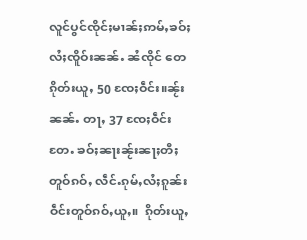လူင်ပွင်ၸိုင်ႈမၢၼ်ႈဢမ်ႇၶဝ်ႈလႆႈၸိူဝ်းၼၼ်ႉ ၼႆၸိုင် တေၵိုတ်းယူႇ 50 ၸႄႈဝဵင်း။ၼႂ်းၼၼ်ႉ တႃႇ 37 ၸႄႈဝဵင်းတႄႉ ၶဝ်ႈၼႃးၼႂ်းၼႃႈတီႈတူဝ်ၵဝ်ႇ လဵင်ႉၵုမ်ႇလႆႈၵူၼ်းဝဵင်းတူဝ်ၵဝ်ႇယူႇ။  ၵိုတ်းယူႇ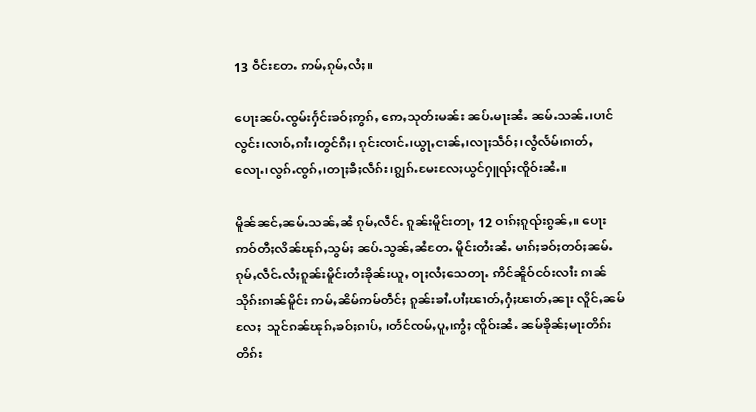13 ဝဵင်းတႄႉ ဢမ်ႇၵုမ်ႇလႆႈ။

ပေႃးၼပ်ႉၸွမ်းႁႅင်းၶဝ်ႈဢွၵ်ႇ ဢေႇသုတ်းမၼ်း ၼပ်ႉမႃးၼႆႉ ၼမ်ႉသၼ်ႉ၊ပၢင်လွင်း၊လၢဝ်ႇၵၢႆး၊တွင်ၵီႈ၊ ၵုင်းၸၢင်ႉ၊ယွႃႇငၢၼ်ႇ၊လႃႈသဵဝ်ႈ၊လွႆလႅမ်၊ၵၢတ်ႇလေႃႉ၊လွၵ်ႉၸွၵ်ႇ၊တႃႈၶီႈလဵၵ်း၊ၵျွၵ်ႉမႄးလႄႈယွင်ႁူၺ်ႈၸိူဝ်းၼႆႉ။

မိူၼ်ၼင်ႇၼမ်ႉသၼ်ႇၼႆ ၵုမ်ႇလဵင်ႉ ၵူၼ်းမိူင်းတႃႇ 12 ဝၢၵ်ႈၵူၺ်းၵွၼ်ႇ။ ပေႃးဢဝ်တီႈလိၼ်ၽုၵ်ႇသွမ်ႈ ၼပ်ႉသွၼ်ႇၼႆတႄႉ မိူင်းတႆးၼႆႉ မၢၵ်ႈၶဝ်ႈတဝ်ႈၼမ်ႉ ၵုမ်ႇလဵင်ႉလႆႈၵူၼ်းမိူင်းတႆးၶိုၼ်းယူႇ ဝႃႈလႆႈသေတႃႉ ဢိင်ၼိူဝ်ငဝ်းလၢႆး ၵၢၼ်သိုၵ်းၵၢၼ်မိူင်း ဢမ်ႇၼိမ်ဢမ်တဵင်ႈ ၵူၼ်းၶၢႆႉပၢႆႈၽၢတ်ႇႁႆႈၽၢတ်ႇၼႃး လိူင်ႇၼမ် လႄႈ  သူင်ၵၼ်ၽုၵ်ႇၶဝ်ႈၵၢပ်ႇ ၊တႅင်ၸမ်ႇပူႇ၊ဢွႆႈ ၸိူဝ်းၼႆႉ ၼမ်ၶိုၼ်ႈမႃးတိၵ်းတိၵ်း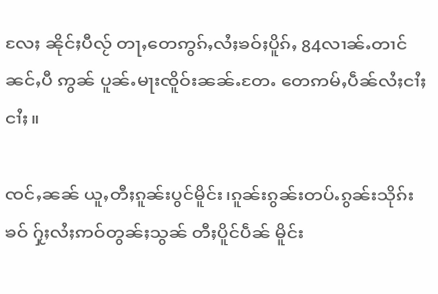လႄႈ ၼိုင်ႈပီလႂ် တႃႇတေဢွၵ်ႇလႆႈၶဝ်ႈပိူၵ်ႇ 84လၢၼ်ႉတၢင် ၼင်ႇပီ ဢွၼ် ပူၼ်ႉမႃးၸိူဝ်းၼၼ်ႉတႄႉ တေဢမ်ႇပဵၼ်လႆႈငၢႆႈငၢႆႈ။

ၸင်ႇၼၼ် ယူႇတီႈၵူၼ်းပွင်မိူင်း၊ၵူၼ်းၵွၼ်းတပ်ႉၵွၼ်းသိုၵ်းၶဝ် ႁႂ်ႈလႆႈဢဝ်တွၼ်ႈသွၼ် တီႈပိူင်ပဵၼ် မိူင်း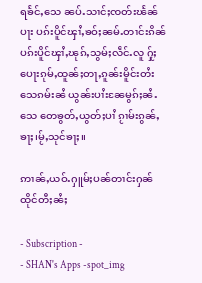ရၶႅင်ႇသေ ၼပ်ႉသၢင်ႈၸတ်းၽႅၼ်ပႃး ပၵ်းပိူင်ၾၢႆႇၶဝ်ႈၼမ်ႉတၢင်းၵိၼ် ပၵ်းပိူင်ၾၢႆႇၽုၵ်ႇသွမ်ႈလဵင်ႉလူ ႁႂ်ႈပေႃးၵုမ်ႇထူၼ်ႈတႃႇၵူၼ်းမိူင်းတႆးသေၵမ်းၼႆ ယွၼ်းပၢႆးၼႄမွၵ်ႈၼႆႉသေ တေၶွတ်ႇယွတ်ႈပၢႆ ၵႂၢမ်းၵွၼ်ႇၶႃႈ၊မႂ်ႇသုင်ၶႃႈ။

ဢၢၼ်ႇယဝ်ႉႁူမ်ႈပၼ်တၢင်းႁၼ်ထိုင်တီႈၼႆႈ

- Subscription -
- SHAN's Apps -spot_img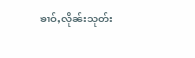ၶၢဝ်ႇလိုၼ်းသုတ်း